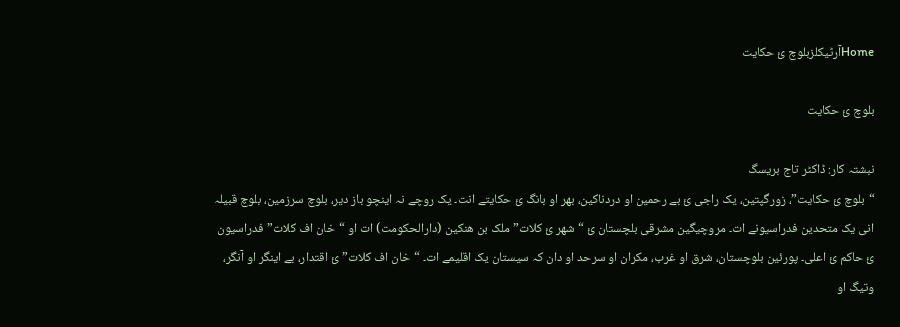Homeآرٹیکلزبلوچ ئ حکایت

بلوچ ئ حکایت

نبشتہ کار: ڈاکٹر تاج بریسگ
“بلوچ ئ حکایت”، زورگپتین، یک راجی ئ بے رحمین او دردناکین، بھر او بانگ ئ حکایتے انت۔ یک روچے نہ اینچو باز دیر، بلوچ سرزمین، بلوچ قبیلہ انی یک متحدین فدراسیونے ات۔ مروچیگین مشرقی بلچستان ئ “شھر ئ کلات” ملک بن ھنکین (دارالحکومت) ات او “خان اف کلات” فدراسیون ئ حاکم ئ اعلی۔ پورئین بلوچستان، شرق او غرب، مکران او سرحد او دان کہ سیستان یک اقلیمے ات۔ “خان اف کلات” ئ اقتدار، بے اینگر او آنگر، وتیگ او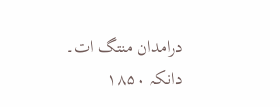درامدان منتگ ات۔ دانکہ ۱۸۵۰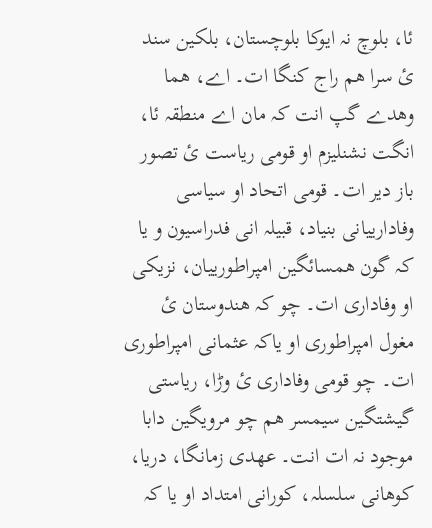ئا، بلوچ نہ ایوکا بلوچستان، بلکین سند ئ سرا ھم راج کنگا ات۔ اے، ھما وھدے گپ انت کہ مان اے منطقہ ئا، انگت نشنلیزم او قومی ریاست ئ تصور باز دیر ات۔ قومی اتحاد او سیاسی وفادارییانی بنیاد، قبیلہ انی فدراسیون و یا کہ گون ھمسائگین امپراطورییان، نزیکی او وفاداری ات۔ چو کہ ھندوستان ئ مغول امپراطوری او یاکہ عثمانی امپراطوری ات۔ چو قومی وفاداری ئ وڑا، ریاستی گیشتگین سیمسر ھم چو مرویگین دابا موجود نہ ات انت۔ عھدی زمانگا، دریا، کوھانی سلسلہ، کورانی امتداد او یا کہ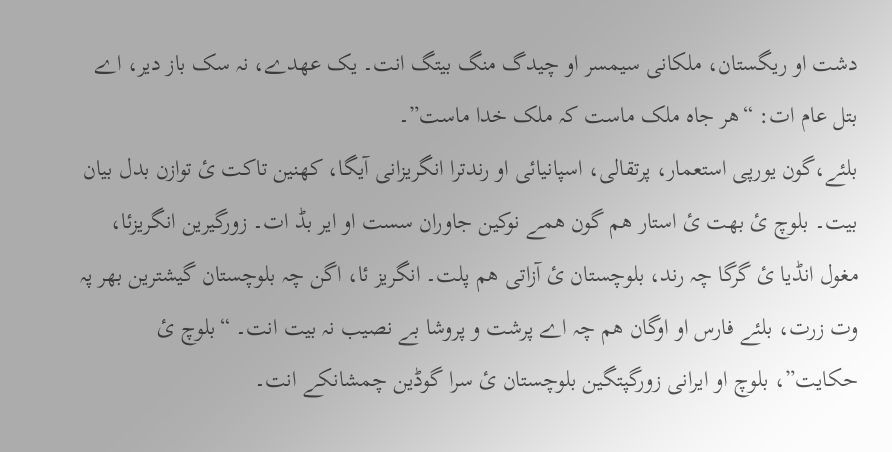دشت او ریگستان، ملکانی سیمسر او چیدگ منگ بیتگ انت۔ یک عھدے، نہ سک باز دیر، اے بتل عام ات: “ھر جاہ ملک ماست کہ ملک خدا ماست”۔
بلئے،گون یورپی استعمار، پرتقالی، اسپانیائی او رندترا انگریزانی آیگا، کھنین تاکت ئ توازن بدل بیان بیت۔ بلوچ ئ بھت ئ استار ھم گون ھمے نوکین جاوران سست او ایر بڈ ات۔ زورگیرین انگریزئا، مغول انڈیا ئ گرگا چہ رند، بلوچستان ئ آزاتی ھم پلت۔ انگریز ئا، اگن چہ بلوچستان گیشترین بھر پہ وت زرت، بلئے فارس او اوگان ھم چہ اے پرشت و پروشا بے نصیب نہ بیت انت۔ “بلوچ ئ حکایت”، بلوچ او ایرانی زورگپتگین بلوچستان ئ سرا گوڈین چمشانکے انت۔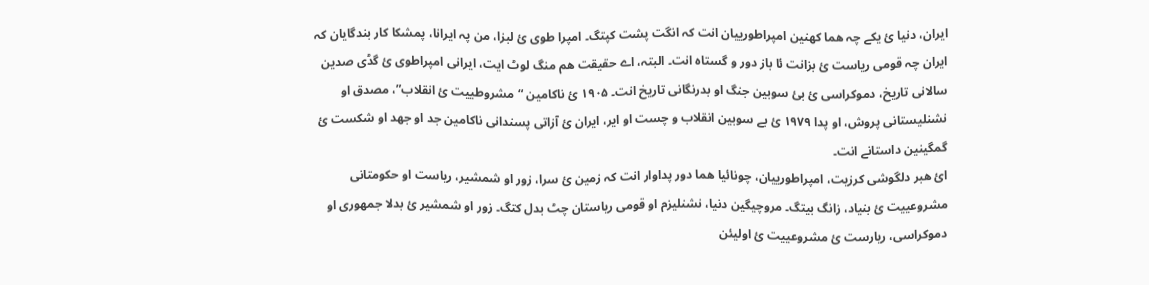ایران، دنیا ئ یکے چہ ھما کھنین امپراطورییان انت کہ انگت پشت کپتگ۔ امپرا طوی ئ لبزا، من پہ ایرانا، پمشکا کار بندگایان کہ ایران چہ قومی ریاست ئ بزانت ئا باز دور و گستاہ انت۔ البتہ، اے حقیقت ھم منگ لوٹ ایت، ایرانی امپراطوی ئ گڈی صدین سالانی تاریخ، دموکراسی ئ بئ سوبین جنگ او بدرنگانی تاریخ انت۔ ۱۹۰۵ ئ ناکامین “مشروطییت ئ انقلاب”، مصدق او نشنلیستانی پروش، او پدا ۱۹۷۹ ئ بے سوبین انقلاب و چست او ایر، ایران ئ آزاتی پسندانی ناکامین جد او جھد او شکست ئ گمگینین داستانے انت۔
ائ ھبر دلگوشی کرزیت، امپراطورییان، چونائیا ھما دور پداوار انت کہ زمین ئ سرا، زور او شمشیر، ریاست او حکومتانی مشروعییت ئ بنیاد، زانگ بیتگ۔ مروچیگین دنیا، نشنلیزم او قومی ریاستان چٹ بدل کتگ۔ زور او شمشیر ئ بدلا جمھوری او دموکراسی، ریارست ئ مشروعییت ئ اولیئن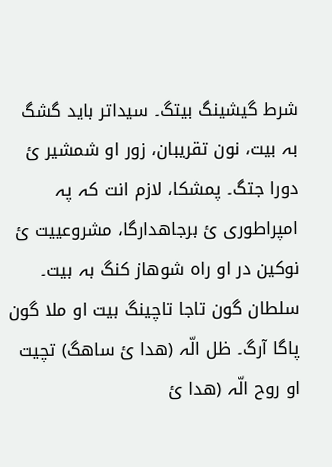شرط گیشینگ بیتگ۔ سیداتر باید گشگ بہ بیت، نون تقریبان، زور او شمشیر ئ دورا جتگ۔ پمشکا، لازم انت کہ پہ امپراطوری ئ برجاھدارگا، مشروعییت ئ نوکین در او راہ شوھاز کنگ بہ بیت۔ سلطان گون تاجا تاچینگ بیت او ملا گون پاگا آرگ۔ ظل الّہ (ھدا ئ ساھگ) تچیت او روح الّہ (ھدا ئ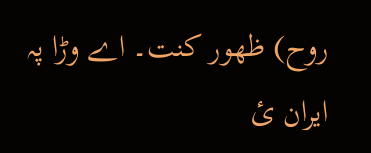روح) ظھور کنت۔ اے وڑا پہ ایران ئ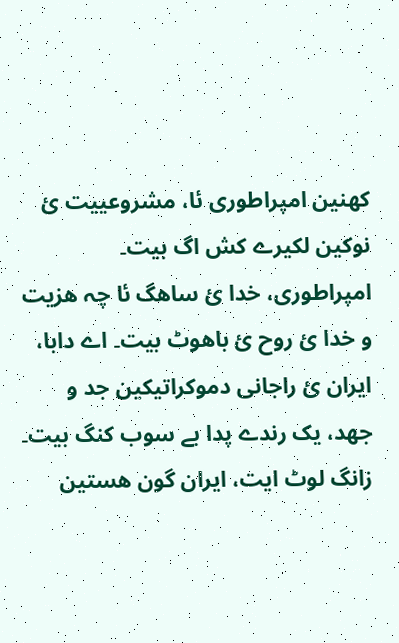کھنین امپراطوری ئا، مشروعییت ئ نوکین لکیرے کش اگ بیت۔ امپراطوری، خدا ئ ساھگ ئا چہ ھزیت و خدا ئ روح ئ باھوٹ بیت۔ اے دابا، ایران ئ راجانی دموکراتیکین جد و جھد، یک رندے پدا بے سوب کنگ بیت۔
زانگ لوٹ ایت، ایران گون ھستین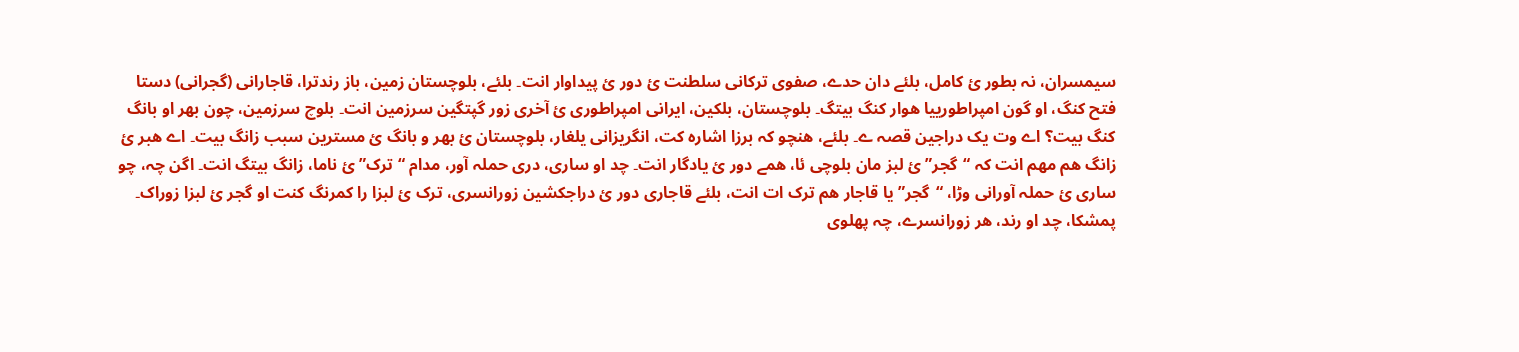سیمسران، نہ بطور ئ کامل، بلئے دان حدے، صفوی ترکانی سلطنت ئ دور ئ پیداوار انت۔ بلئے، بلوچستان زمین، باز رندترا، قاجارانی (گجرانی) دستا فتح کنگ، او گون امپراطورییا ھوار کنگ بیتگ۔ بلوچستان، بلکین، ایرانی امپراطوری ئ آخری زور گپتگین سرزمین انت۔ بلوچ سرزمین، چون بھر او بانگ کنگ بیت؟ اے وت یک دراجین قصہ ے۔ بلئے، ھنچو کہ برزا اشارہ کت، انگریزانی یلغار، بلوچستان ئ بھر و بانگ ئ مسترین سبب زانگ بیت۔ اے ھبر ئ زانگ ھم مھم انت کہ “گجر” ئ لبز مان بلوچی ئا، ھمے دور ئ یادگار انت۔ چد او ساری، دری حملہ آور، مدام “ترک” ئ ناما، زانگ بیتگ انت۔ اگن چہ، چو ساری ئ حملہ آورانی وڑا، “گجر” یا قاجار ھم ترک ات انت، بلئے قاجاری دور ئ دراجکشین زورانسری، ترک ئ لبزا را کمرنگ کنت او گجر ئ لبزا زوراک۔ پمشکا، چد او رند، ھر زورانسرے، چہ پھلوی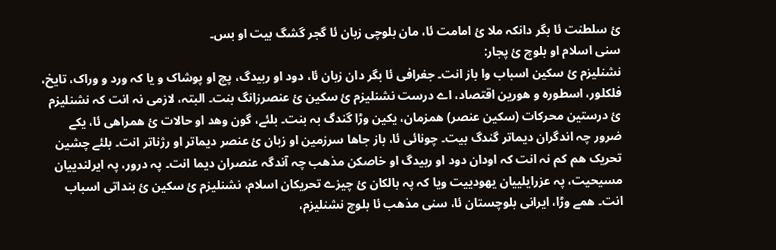ئ سلطنت ئا بگر دانکہ ملا ئ امامت ئا، مان بلوچی زبان ئا گجر گشگ بیت او بس۔
سنی اسلام او بلوچ ئ پجار:
نشنلیزم ئ سکین اسباب وا باز انت۔ جغرافی ئا بگر دان زبان ئا، دود او ربیدگ، پچ او پوشاک و یا کہ ورد و وراک، تایخ، فلکلور، اسطورہ و ھورین اقتصاد، اے درست نشنلیزم ئ سکین ئ عنصرزانگ بنت۔ البتہ، لازمی نہ انت کہ نشنلیزم ئ درستین محرکات (سکین عنصر) ھمزمان، یکین وڑا گندگ بہ بنت۔ بلئے، گون وھد او حالات ئ ھمراھی ئا، یکے ضرور چہ اندگران دیماتر گندگ بیت۔ چونائی ئا، باز جاھا سرزمین او زبان ئ عنصر دیماتر او رژناتر انت۔ بلئے چشین تحریک ھم کم نہ انت کہ اودان دود او ربیدگ او خاصکن مذھب چہ آندگہ عنصران دیما انت۔ پہ درور، پہ ایرلندییان مسیحیت، پہ عزرایلییان یھودییت ویا کہ پہ بالکان ئ چیزے تحریکان اسلام، نشنلیزم ئ سکین ئ بنداتی اسباب انت۔ ھمے وڑا، ایرانی بلوچستان ئا، سنی مذھب ئا بلوچ نشنلیزم،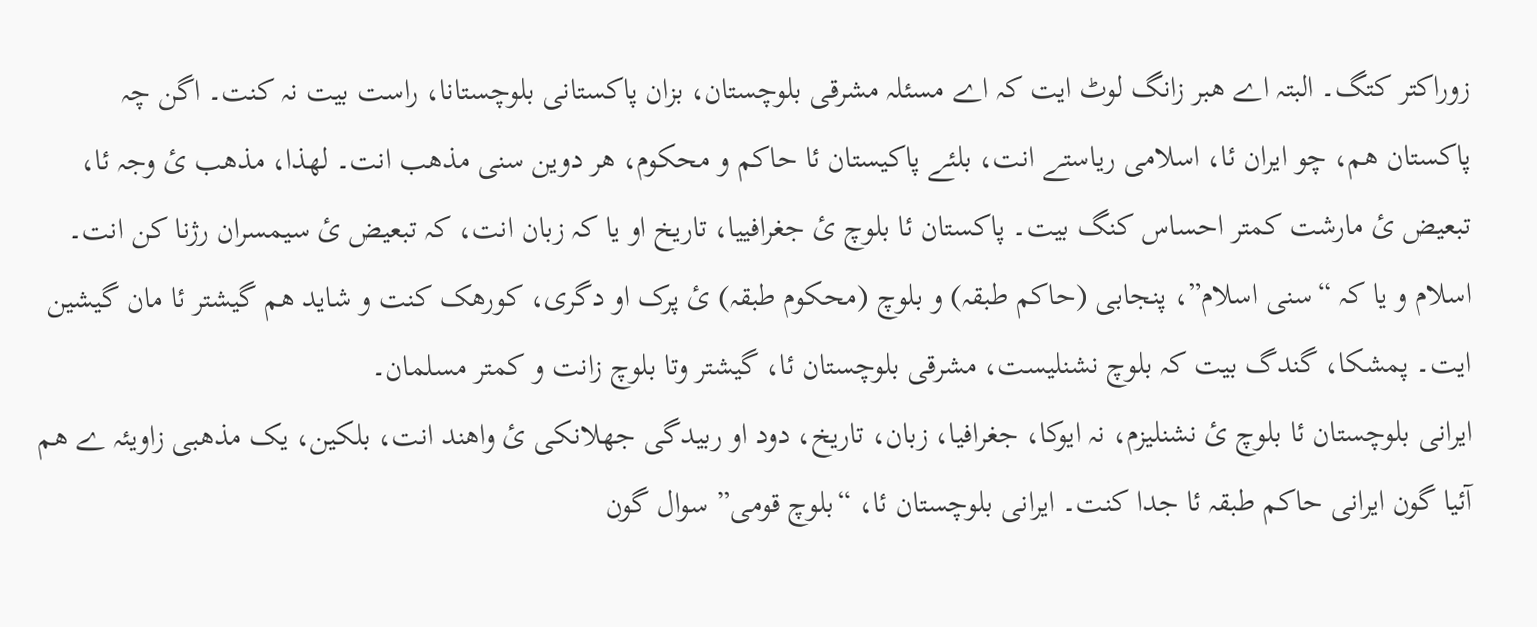زوراکتر کتگ۔ البتہ اے ھبر زانگ لوٹ ایت کہ اے مسئلہ مشرقی بلوچستان، بزان پاکستانی بلوچستانا، راست بیت نہ کنت۔ اگن چہ پاکستان ھم، چو ایران ئا، اسلامی ریاستے انت، بلئے پاکیستان ئا حاکم و محکوم، ھر دوین سنی مذھب انت۔ لھذا، مذھب ئ وجہ ئا، تبعیض ئ مارشت کمتر احساس کنگ بیت۔ پاکستان ئا بلوچ ئ جغرافییا، تاریخ او یا کہ زبان انت، کہ تبعیض ئ سیمسران رژنا کن انت۔ اسلام و یا کہ “سنی اسلام”، پنجابی (حاکم طبقہ) و بلوچ (محکوم طبقہ) ئ پرک او دگری، کورھک کنت و شاید ھم گیشتر ئا مان گیشین ایت۔ پمشکا، گندگ بیت کہ بلوچ نشنلیست، مشرقی بلوچستان ئا، گیشتر وتا بلوچ زانت و کمتر مسلمان۔
ایرانی بلوچستان ئا بلوچ ئ نشنلیزم، نہ ایوکا، جغرافیا، زبان، تاریخ، دود او ربیدگی جھلانکی ئ واھند انت، بلکین، یک مذھبی زاویئہ ے ھم آئیا گون ایرانی حاکم طبقہ ئا جدا کنت۔ ایرانی بلوچستان ئا، “بلوچ قومی” سوال گون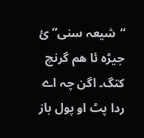“شیعہ سنی” ئ جیڑہ ئا ھم گرنچ کتگ۔ اگن چہ اے ردا پٹ او پول باز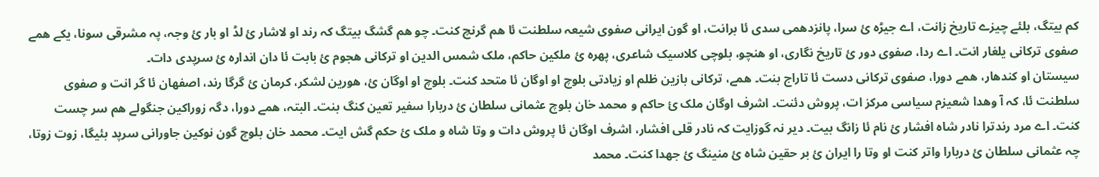کم بیتگ، بلئے چیزے تاریخ زانت، اے جیڑہ ئ سرا، پانزدھمی سدی ئا برانت، او گون ایرانی صفوی شیعہ سلطنت ئا ھم گرنچ کنت۔ چو ھم گشگ بیتگ کہ رند او لاشار ئ لڈ او بار ئ وجہ، پہ مشرقی سونا، یکے ھمے صفوی ترکانی یلغار انت۔ اے ردا، صفوی دور ئ تاریخ نگاری، او ھنچو، بلوچی کلاسیک شاعری، پھرہ ئ ملکین حاکم، ملک شمس الدین او ترکانی ھجوم ئ بابت ئا دان اندارہ ئ سرپدی دات۔
سیستان او کندھار، ھمے دورا، صفوی ترکانی دست ئا تاراج بنت۔ ھمے، ترکانی بازین ظلم او زیادتی بلوچ او اوگان ئا متحد کنت۔ بلوچ او اوگان ئ، ھورین لشکر، کرمان ئ گرگا رند، اصفھان ئا گر انت و صفوی سلطنت ئا، کہ آ وھدا شعیزم سیاسی مرکز ات، پروش دئنت۔ اشرف اوگان ملک ئ حاکم و محمد خان بلوچ عثمانی سلطان ئ دربارا سفیر تعین کنگ بنت۔ البتہ، ھمے دورا، دگہ زوراکین جنگولے ھم سر چست کنت۔ اے مرد رندترا نادر شاہ افشار ئ نام ئا زانگ بیت۔ دیر نہ گوزایت کہ نادر قلی افشار، اشرف اوگان ئا پروش دات و وتا شاہ و ملک ئ حکم گش ایت۔ محمد خان بلوچ گون نوکین جاورانی سرپد بئیگا، زوت زوتا، چہ عثمانی سلطان ئ دربارا واتر کنت او وتا را ایران ئ بر حقین شاہ ئ منینگ ئ جھدا کنت۔ محمد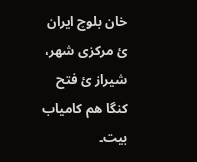خان بلوچ ایران ئ مرکزی شھر، شیراز ئ فتح کنگا ھم کامیاب بیت۔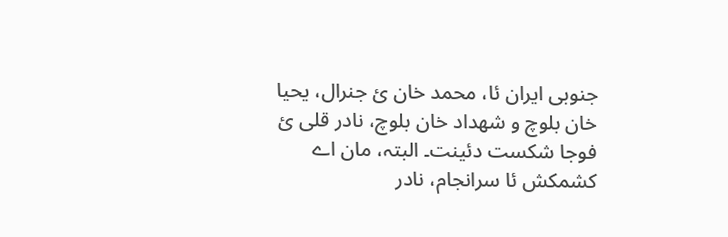جنوبی ایران ئا، محمد خان ئ جنرال، یحیا خان بلوچ و شھداد خان بلوچ، نادر قلی ئ فوجا شکست دئینت۔ البتہ، مان اے کشمکش ئا سرانجام، نادر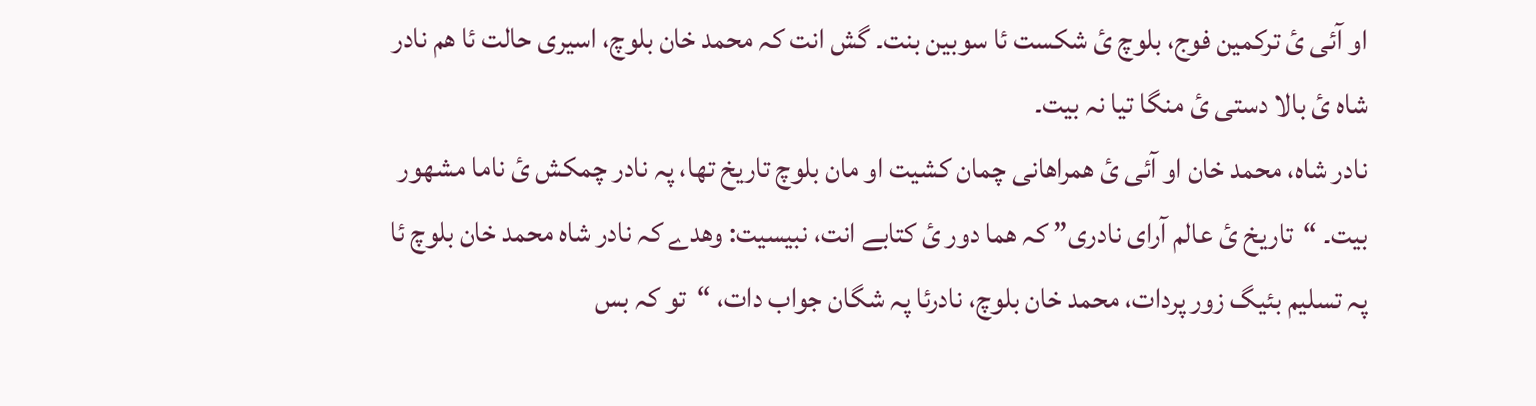او آئی ئ ترکمین فوج، بلوچ ئ شکست ئا سوبین بنت۔ گش انت کہ محمد خان بلوچ، اسیری حالت ئا ھم نادر شاہ ئ بالا دستی ئ منگا تیا نہ بیت۔
نادر شاہ، محمد خان او آئی ئ ھمراھانی چمان کشیت او مان بلوچ تاریخ تھا، پہ نادر چمکش ئ ناما مشھور بیت۔ “تاریخ ئ عالم آرای نادری” کہ ھما دور ئ کتابے انت، نبیسیت: وھدے کہ نادر شاہ محمد خان بلوچ ئا پہ تسلیم بئیگ زور پردات، محمد خان بلوچ، نادرئا پہ شگان جواب دات، “تو کہ بس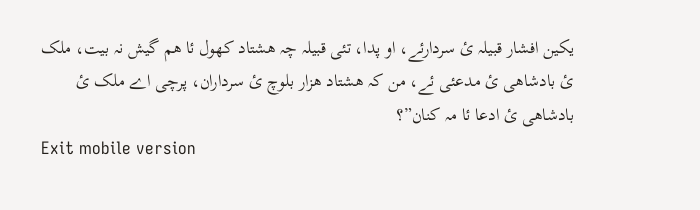یکین افشار قبیلہ ئ سردارئے، او پدا، تئی قبیلہ چہ ھشتاد کھول ئا ھم گیش نہ بیت، ملک ئ بادشاھی ئ مدعئی ئے، من کہ ھشتاد ھزار بلوچ ئ سرداران، پرچی اے ملک ئ بادشاھی ئ ادعا ئا مہ کنان”؟
Exit mobile version